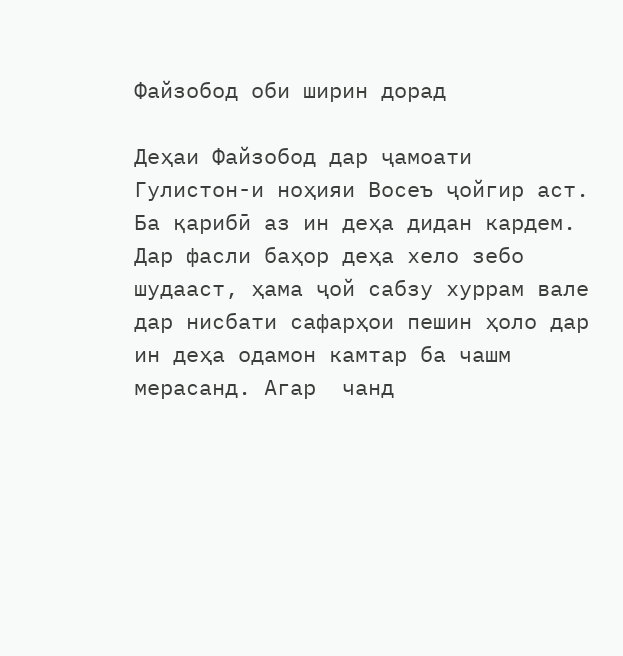Файзобод оби ширин дорад

Деҳаи Файзобод дар ҷамоати Гулистон-и ноҳияи Восеъ ҷойгир аст. Ба қарибӣ аз ин деҳа дидан кардем. Дар фасли баҳор деҳа хело зебо шудааст, ҳама ҷой сабзу хуррам вале дар нисбати сафарҳои пешин ҳоло дар ин деҳа одамон камтар ба чашм мерасанд. Агар  чанд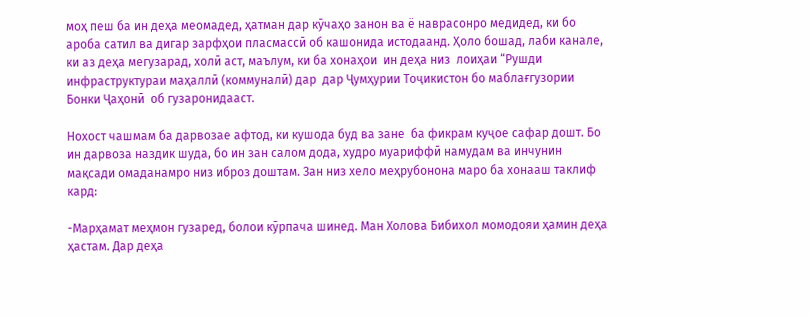моҳ пеш ба ин деҳа меомадед, ҳатман дар кӯчаҳо занон ва ё наврасонро медидед, ки бо ароба сатил ва дигар зарфҳои пласмассӣ об кашонида истодаанд. Ҳоло бошад, лаби канале, ки аз деҳа мегузарад, холӣ аст, маълум, ки ба хонаҳои  ин деҳа низ  лоиҳаи “Рушди  инфраструктураи маҳаллӣ (коммуналӣ) дар  дар Ҷумҳурии Тоҷикистон бо маблағгузории Бонки Ҷаҳонӣ  об гузаронидааст.

Нохост чашмам ба дарвозае афтод, ки кушода буд ва зане  ба фикрам куҷое сафар дошт. Бо ин дарвоза наздик шуда, бо ин зан салом дода, худро муариффӣ намудам ва инчунин мақсади омаданамро низ иброз доштам. Зан низ хело меҳрубонона маро ба хонааш таклиф кард:

-Марҳамат меҳмон гузаред, болои кӯрпача шинед. Ман Холова Бибихол момодояи ҳамин деҳа ҳастам. Дар деҳа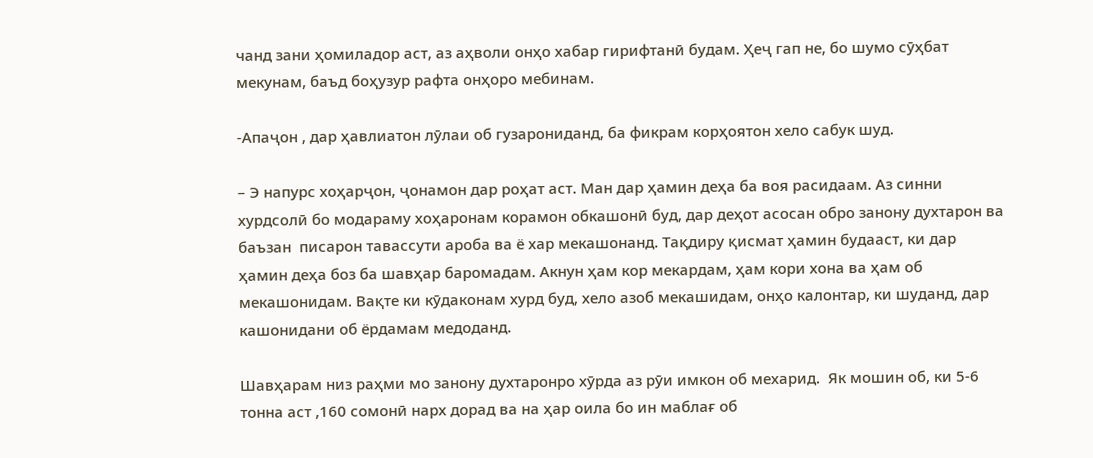чанд зани ҳомиладор аст, аз аҳволи онҳо хабар гирифтанӣ будам. Ҳеҷ гап не, бо шумо сӯҳбат мекунам, баъд боҳузур рафта онҳоро мебинам.

-Апаҷон , дар ҳавлиатон лӯлаи об гузарониданд, ба фикрам корҳоятон хело сабук шуд.

– Э напурс хоҳарҷон, ҷонамон дар роҳат аст. Ман дар ҳамин деҳа ба воя расидаам. Аз синни хурдсолӣ бо модараму хоҳаронам корамон обкашонӣ буд, дар деҳот асосан обро занону духтарон ва баъзан  писарон тавассути ароба ва ё хар мекашонанд. Тақдиру қисмат ҳамин будааст, ки дар ҳамин деҳа боз ба шавҳар баромадам. Акнун ҳам кор мекардам, ҳам кори хона ва ҳам об мекашонидам. Вақте ки кӯдаконам хурд буд, хело азоб мекашидам, онҳо калонтар, ки шуданд, дар кашонидани об ёрдамам медоданд.

Шавҳарам низ раҳми мо занону духтаронро хӯрда аз рӯи имкон об мехарид.  Як мошин об, ки 5-6 тонна аст ,160 сомонӣ нарх дорад ва на ҳар оила бо ин маблағ об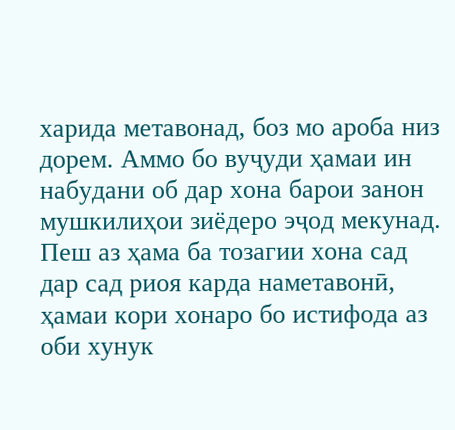харида метавонад, боз мо ароба низ дорем. Аммо бо вуҷуди ҳамаи ин набудани об дар хона барои занон мушкилиҳои зиёдеро эҷод мекунад. Пеш аз ҳама ба тозагии хона сад дар сад риоя карда наметавонӣ, ҳамаи кори хонаро бо истифода аз оби хунук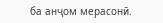ба анҷом мерасонӣ.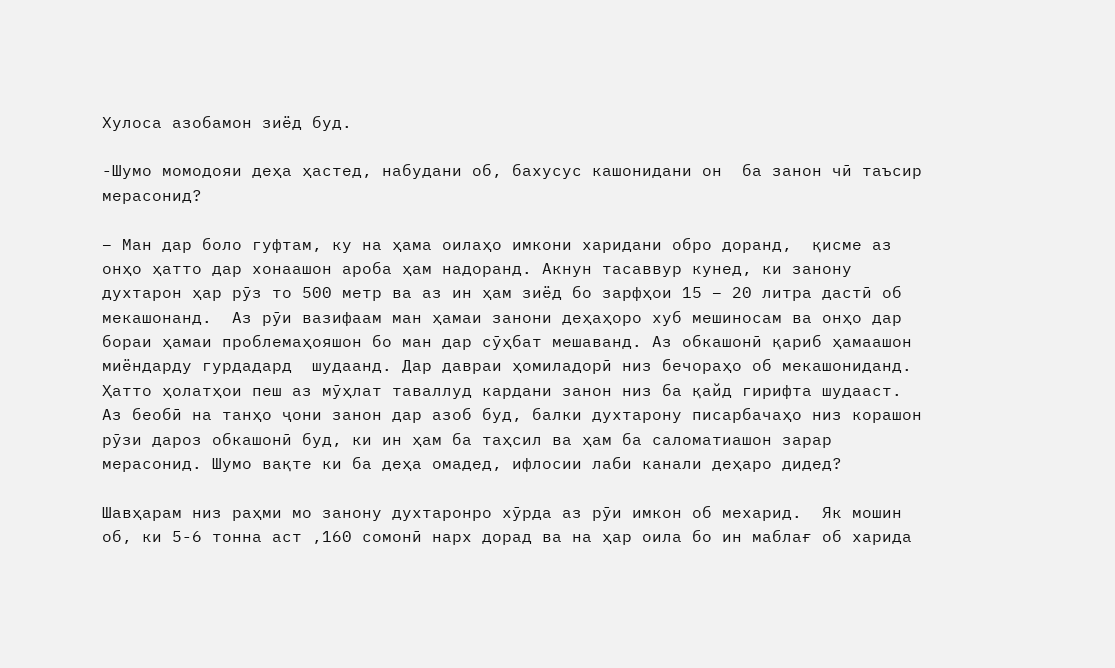Хулоса азобамон зиёд буд.

-Шумо момодояи деҳа ҳастед, набудани об, бахусус кашонидани он  ба занон чӣ таъсир мерасонид?

– Ман дар боло гуфтам, ку на ҳама оилаҳо имкони харидани обро доранд,  қисме аз онҳо ҳатто дар хонаашон ароба ҳам надоранд. Акнун тасаввур кунед, ки занону духтарон ҳар рӯз то 500 метр ва аз ин ҳам зиёд бо зарфҳои 15 – 20 литра дастӣ об мекашонанд.  Аз рӯи вазифаам ман ҳамаи занони деҳаҳоро хуб мешиносам ва онҳо дар бораи ҳамаи проблемаҳояшон бо ман дар сӯҳбат мешаванд. Аз обкашонӣ қариб ҳамаашон миёндарду гурдадард  шудаанд. Дар давраи ҳомиладорӣ низ бечораҳо об мекашониданд. Ҳатто ҳолатҳои пеш аз мӯҳлат таваллуд кардани занон низ ба қайд гирифта шудааст.  Аз беобӣ на танҳо ҷони занон дар азоб буд, балки духтарону писарбачаҳо низ корашон рӯзи дароз обкашонӣ буд, ки ин ҳам ба таҳсил ва ҳам ба саломатиашон зарар мерасонид. Шумо вақте ки ба деҳа омадед, ифлосии лаби канали деҳаро дидед?

Шавҳарам низ раҳми мо занону духтаронро хӯрда аз рӯи имкон об мехарид.  Як мошин об, ки 5-6 тонна аст ,160 сомонӣ нарх дорад ва на ҳар оила бо ин маблағ об харида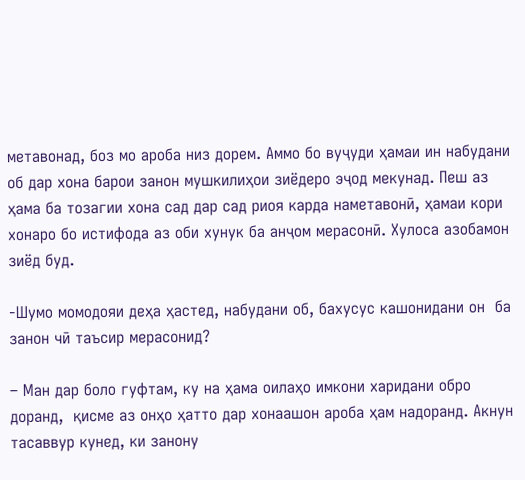метавонад, боз мо ароба низ дорем. Аммо бо вуҷуди ҳамаи ин набудани об дар хона барои занон мушкилиҳои зиёдеро эҷод мекунад. Пеш аз ҳама ба тозагии хона сад дар сад риоя карда наметавонӣ, ҳамаи кори хонаро бо истифода аз оби хунук ба анҷом мерасонӣ. Хулоса азобамон зиёд буд.

-Шумо момодояи деҳа ҳастед, набудани об, бахусус кашонидани он  ба занон чӣ таъсир мерасонид?

– Ман дар боло гуфтам, ку на ҳама оилаҳо имкони харидани обро доранд,  қисме аз онҳо ҳатто дар хонаашон ароба ҳам надоранд. Акнун тасаввур кунед, ки занону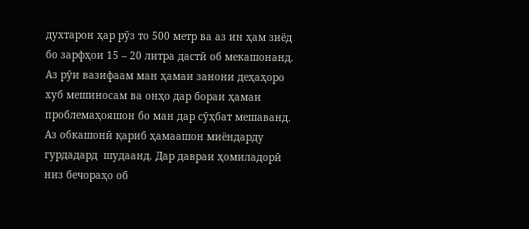духтарон ҳар рӯз то 500 метр ва аз ин ҳам зиёд бо зарфҳои 15 – 20 литра дастӣ об мекашонанд.  Аз рӯи вазифаам ман ҳамаи занони деҳаҳоро хуб мешиносам ва онҳо дар бораи ҳамаи проблемаҳояшон бо ман дар сӯҳбат мешаванд. Аз обкашонӣ қариб ҳамаашон миёндарду гурдадард  шудаанд. Дар давраи ҳомиладорӣ низ бечораҳо об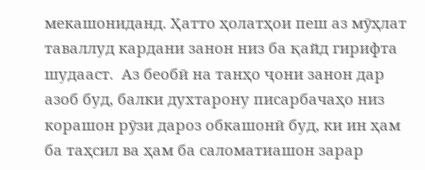мекашониданд. Ҳатто ҳолатҳои пеш аз мӯҳлат таваллуд кардани занон низ ба қайд гирифта шудааст.  Аз беобӣ на танҳо ҷони занон дар азоб буд, балки духтарону писарбачаҳо низ корашон рӯзи дароз обкашонӣ буд, ки ин ҳам ба таҳсил ва ҳам ба саломатиашон зарар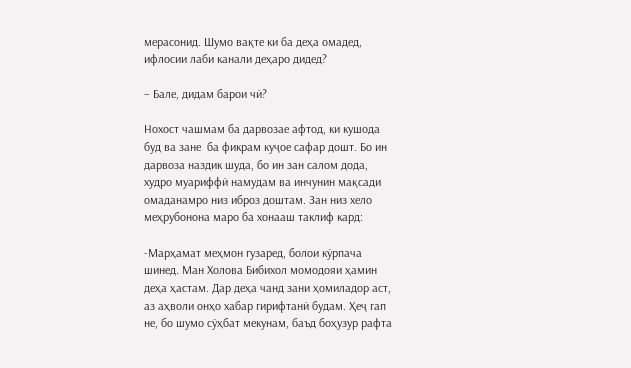мерасонид. Шумо вақте ки ба деҳа омадед, ифлосии лаби канали деҳаро дидед?

– Бале, дидам барои чӣ?

Нохост чашмам ба дарвозае афтод, ки кушода буд ва зане  ба фикрам куҷое сафар дошт. Бо ин дарвоза наздик шуда, бо ин зан салом дода, худро муариффӣ намудам ва инчунин мақсади омаданамро низ иброз доштам. Зан низ хело меҳрубонона маро ба хонааш таклиф кард:

-Марҳамат меҳмон гузаред, болои кӯрпача шинед. Ман Холова Бибихол момодояи ҳамин деҳа ҳастам. Дар деҳа чанд зани ҳомиладор аст, аз аҳволи онҳо хабар гирифтанӣ будам. Ҳеҷ гап не, бо шумо сӯҳбат мекунам, баъд боҳузур рафта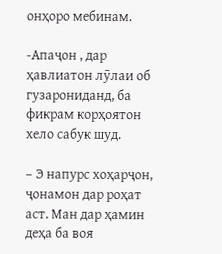онҳоро мебинам.

-Апаҷон , дар ҳавлиатон лӯлаи об гузарониданд, ба фикрам корҳоятон хело сабук шуд.

– Э напурс хоҳарҷон, ҷонамон дар роҳат аст. Ман дар ҳамин деҳа ба воя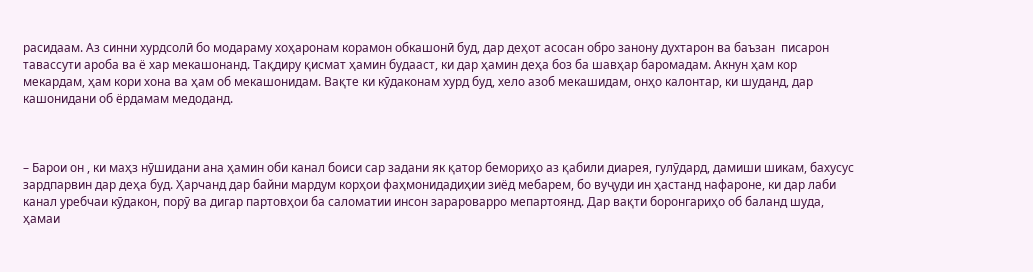расидаам. Аз синни хурдсолӣ бо модараму хоҳаронам корамон обкашонӣ буд, дар деҳот асосан обро занону духтарон ва баъзан  писарон тавассути ароба ва ё хар мекашонанд. Тақдиру қисмат ҳамин будааст, ки дар ҳамин деҳа боз ба шавҳар баромадам. Акнун ҳам кор мекардам, ҳам кори хона ва ҳам об мекашонидам. Вақте ки кӯдаконам хурд буд, хело азоб мекашидам, онҳо калонтар, ки шуданд, дар кашонидани об ёрдамам медоданд.



– Барои он , ки маҳз нӯшидани ана ҳамин оби канал боиси сар задани як қатор бемориҳо аз қабили диарея, гулӯдард, дамиши шикам, бахусус зардпарвин дар деҳа буд. Ҳарчанд дар байни мардум корҳои фаҳмонидадиҳии зиёд мебарем, бо вуҷуди ин ҳастанд нафароне, ки дар лаби канал уребчаи кӯдакон, порӯ ва дигар партовҳои ба саломатии инсон зарароварро мепартоянд. Дар вақти боронгариҳо об баланд шуда, ҳамаи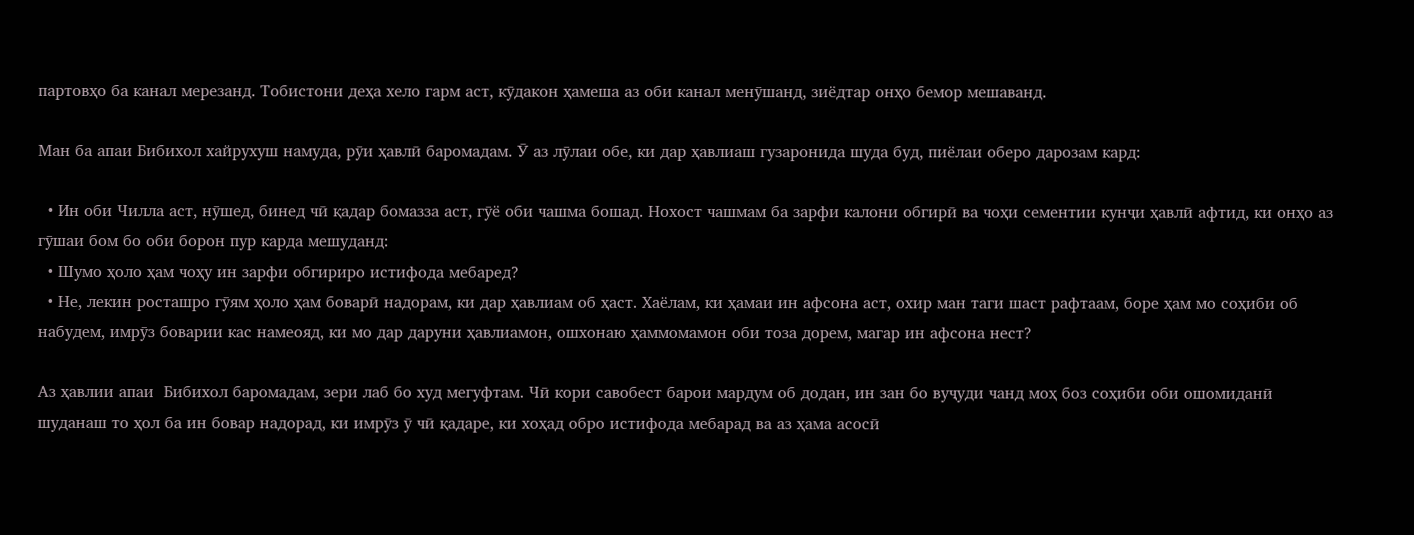партовҳо ба канал мерезанд. Тобистони деҳа хело гарм аст, кӯдакон ҳамеша аз оби канал менӯшанд, зиёдтар онҳо бемор мешаванд.

Ман ба апаи Бибихол хайрухуш намуда, рӯи ҳавлӣ баромадам. Ӯ аз лӯлаи обе, ки дар ҳавлиаш гузаронида шуда буд, пиёлаи оберо дарозам кард:

  • Ин оби Чилла аст, нӯшед, бинед чӣ қадар бомазза аст, гӯё оби чашма бошад. Нохост чашмам ба зарфи калони обгирӣ ва чоҳи сементии кунҷи ҳавлӣ афтид, ки онҳо аз гӯшаи бом бо оби борон пур карда мешуданд:
  • Шумо ҳоло ҳам чоҳу ин зарфи обгириро истифода мебаред?
  • Не, лекин росташро гӯям ҳоло ҳам боварӣ надорам, ки дар ҳавлиам об ҳаст. Хаёлам, ки ҳамаи ин афсона аст, охир ман таги шаст рафтаам, боре ҳам мо соҳиби об набудем, имрӯз боварии кас намеояд, ки мо дар даруни ҳавлиамон, ошхонаю ҳаммомамон оби тоза дорем, магар ин афсона нест?

Аз ҳавлии апаи  Бибихол баромадам, зери лаб бо худ мегуфтам. Чӣ кори савобест барои мардум об додан, ин зан бо вуҷуди чанд моҳ боз соҳиби оби ошомиданӣ  шуданаш то ҳол ба ин бовар надорад, ки имрӯз ӯ чӣ қадаре, ки хоҳад обро истифода мебарад ва аз ҳама асосӣ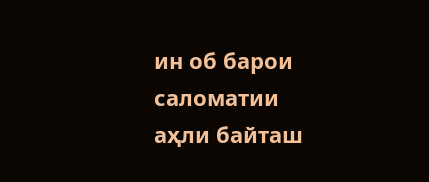ин об барои саломатии аҳли байташ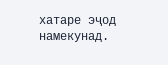хатаре эҷод намекунад.